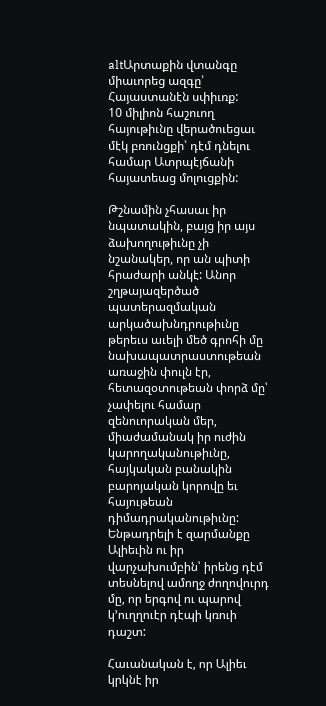altԱրտաքին վտանգը միաւորեց ազգը՝ Հայաստանէն սփիւռք:
10 միլիոն հաշուող հայութիւնը վերածուեցաւ մէկ բռունցքի՝ դէմ դնելու համար Ատրպէյճանի հայատեաց մոլուցքին:

Թշնամին չհասաւ իր նպատակին, բայց իր այս ձախողութիւնը չի նշանակեր, որ ան պիտի հրաժարի անկէ: Անոր շղթայազերծած պատերազմական արկածախնդրութիւնը թերեւս աւելի մեծ գրոհի մը նախապատրաստութեան առաջին փուլն էր, հետազօտութեան փորձ մը՝ չափելու համար զենուորական մեր, միաժամանակ իր ուժին կարողականութիւնը, հայկական բանակին բարոյական կորովը եւ հայութեան դիմադրականութիւնը: Ենթադրելի է զարմանքը Ալիեւին ու իր վարչախումբին՝ իրենց դէմ տեսնելով ամողջ ժողովուրդ մը, որ երգով ու պարով կ’ուղղուէր դէպի կռուի դաշտ:

Հաւանական է, որ Ալիեւ կրկնէ իր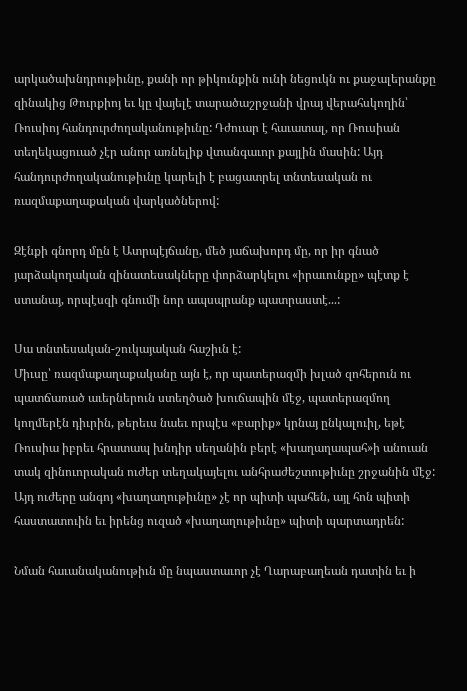արկածախնդրութիւնը, քանի որ թիկունքին ունի նեցուկն ու քաջալերանքը զինակից Թուրքիոյ եւ կը վայելէ տարածաշրջանի վրայ վերահսկողին՝ Ռուսիոյ հանդուրժողականութիւնը: Դժուար է հաւատալ, որ Ռուսիան տեղեկացուած չէր անոր առնելիք վտանգաւոր քայլին մասին: Այդ հանդուրժողականութիւնը կարելի է բացատրել տնտեսական ու ռազմաքաղաքական վարկածներով:

Զէնքի գնորդ մըն է Ատրպէյճանը, մեծ յաճախորդ մը, որ իր գնած յարձակողական զինատեսակները փորձարկելու «իրաւունքը» պէտք է ստանայ, որպէսզի գնումի նոր ապսպրանք պատրաստէ...:

Սա տնտեսական-շուկայական հաշիւն է:
Միւսը՝ ռազմաքաղաքականը այն է, որ պատերազմի խլած զոհերուն ու պատճառած աւերներուն ստեղծած խուճապին մէջ, պատերազմող կողմերէն դիւրին, թերեւս նաեւ որպէս «բարիք» կրնայ ընկալուիլ, եթէ Ռուսիա իբրեւ հրատապ խնդիր սեղանին բերէ «խաղաղապահ»ի անուան տակ զինուորական ուժեր տեղակայելու անհրաժեշտութիւնը շրջանին մէջ: Այդ ուժերը անգոյ «խաղաղութիւնը» չէ որ պիտի պահեն, այլ հոն պիտի հաստատուին եւ իրենց ուզած «խաղաղութիւնը» պիտի պարտադրեն:

Նման հաւանականութիւն մը նպաստաւոր չէ Ղարաբաղեան դատին եւ ի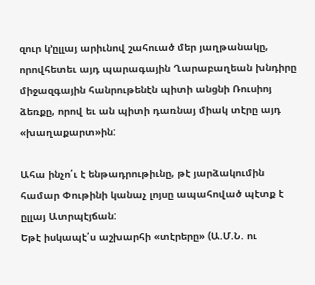զուր կ’ըլլայ արիւնով շահուած մեր յաղթանակը, որովհետեւ այդ պարագային Ղարաբաղեան խնդիրը միջազգային հանրութենէն պիտի անցնի Ռուսիոյ ձեռքը, որով եւ ան պիտի դառնայ միակ տէրը այդ «խաղաքարտ»ին:

Ահա ինչո՛ւ է ենթադրութիւնը, թէ յարձակումին համար Փութինի կանաչ լոյսը ապահոված պէտք է ըլլայ Ատրպէյճան:
Եթէ իսկապէ՛ս աշխարհի «տէրերը» (Ա.Մ.Ն. ու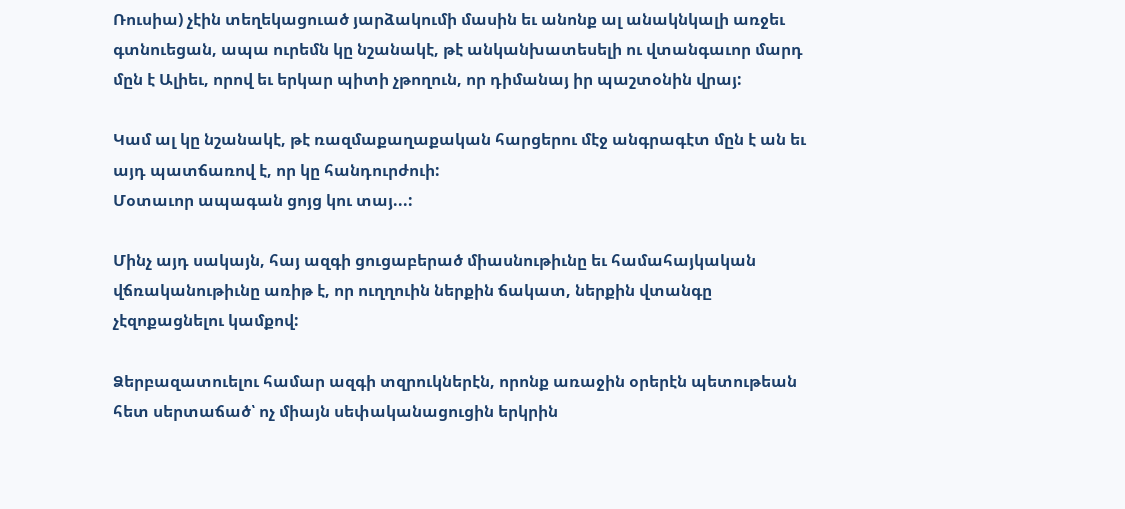Ռուսիա) չէին տեղեկացուած յարձակումի մասին եւ անոնք ալ անակնկալի առջեւ գտնուեցան, ապա ուրեմն կը նշանակէ, թէ անկանխատեսելի ու վտանգաւոր մարդ մըն է Ալիեւ, որով եւ երկար պիտի չթողուն, որ դիմանայ իր պաշտօնին վրայ:

Կամ ալ կը նշանակէ, թէ ռազմաքաղաքական հարցերու մէջ անգրագէտ մըն է ան եւ այդ պատճառով է, որ կը հանդուրժուի:
Մօտաւոր ապագան ցոյց կու տայ...:

Մինչ այդ սակայն, հայ ազգի ցուցաբերած միասնութիւնը եւ համահայկական վճռականութիւնը առիթ է, որ ուղղուին ներքին ճակատ, ներքին վտանգը չէզոքացնելու կամքով:

Ձերբազատուելու համար ազգի տզրուկներէն, որոնք առաջին օրերէն պետութեան հետ սերտաճած՝ ոչ միայն սեփականացուցին երկրին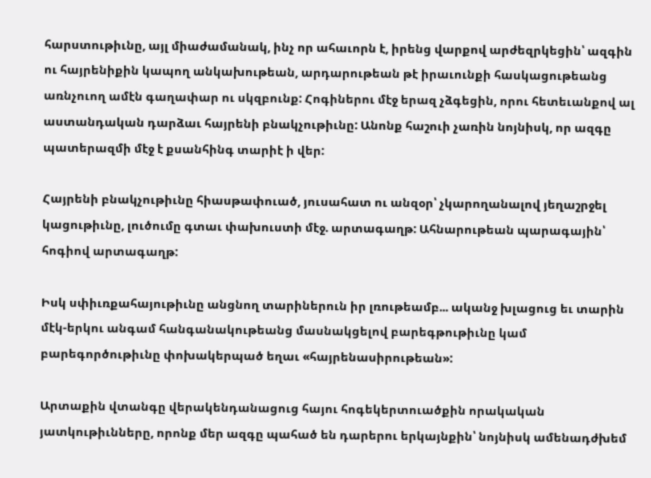հարստութիւնը, այլ միաժամանակ, ինչ որ ահաւորն է, իրենց վարքով արժեզրկեցին՝ ազգին ու հայրենիքին կապող անկախութեան, արդարութեան թէ իրաւունքի հասկացութեանց առնչուող ամէն գաղափար ու սկզբունք: Հոգիներու մէջ երազ չձգեցին, որու հետեւանքով ալ աստանդական դարձաւ հայրենի բնակչութիւնը: Անոնք հաշուի չառին նոյնիսկ, որ ազգը պատերազմի մէջ է քսանհինգ տարիէ ի վեր:

Հայրենի բնակչութիւնը հիասթափուած, յուսահատ ու անզօր՝ չկարողանալով յեղաշրջել կացութիւնը, լուծումը գտաւ փախուստի մէջ. արտագաղթ: Ահնարութեան պարագային՝ հոգիով արտագաղթ:

Իսկ սփիւռքահայութիւնը անցնող տարիներուն իր լռութեամբ... ականջ խլացուց եւ տարին մէկ-երկու անգամ հանգանակութեանց մասնակցելով բարեգթութիւնը կամ բարեգործութիւնը փոխակերպած եղաւ «հայրենասիրութեան»:

Արտաքին վտանգը վերակենդանացուց հայու հոգեկերտուածքին որակական յատկութիւնները, որոնք մեր ազգը պահած են դարերու երկայնքին՝ նոյնիսկ ամենադժխեմ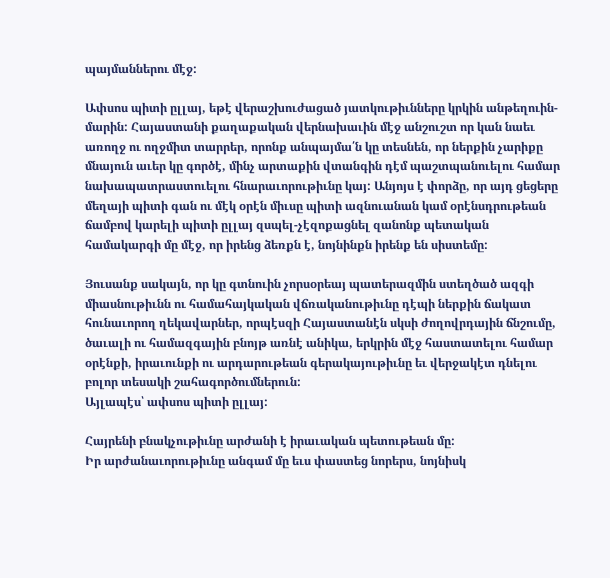պայմաններու մէջ:

Ափսոս պիտի ըլլայ, եթէ վերաշխուժացած յատկութիւնները կրկին անթեղուին-մարին: Հայաստանի քաղաքական վերնախաւին մէջ անշուշտ որ կան նաեւ առողջ ու ողջմիտ տարրեր, որոնք անպայմա՛ն կը տեսնեն, որ ներքին չարիքը մնայուն աւեր կը գործէ, մինչ արտաքին վտանգին դէմ պաշտպանուելու համար նախապատրաստուելու հնարաւորութիւնը կայ: Անյոյս է փորձը, որ այդ ցեցերը մեղայի պիտի գան ու մէկ օրէն միւսը պիտի ազնուանան կամ օրէնսդրութեան ճամբով կարելի պիտի ըլլայ զսպել-չէզոքացնել զանոնք պետական համակարգի մը մէջ, որ իրենց ձեռքն է, նոյնինքն իրենք են սիստեմը:

Յուսանք սակայն, որ կը գտնուին չորսօրեայ պատերազմին ստեղծած ազգի միասնութիւնն ու համահայկական վճռականութիւնը դէպի ներքին ճակատ հունաւորող ղեկավարներ, որպէսզի Հայաստանէն սկսի ժողովրդային ճնշումը, ծաւալի ու համազգային բնոյթ առնէ անիկա, երկրին մէջ հաստատելու համար օրէնքի, իրաւունքի ու արդարութեան գերակայութիւնը եւ վերջակէտ դնելու բոլոր տեսակի շահագործումներուն:
Այլապէս՝ ափսոս պիտի ըլլայ:

Հայրենի բնակչութիւնը արժանի է իրաւական պետութեան մը:
Իր արժանաւորութիւնը անգամ մը եւս փաստեց նորերս, նոյնիսկ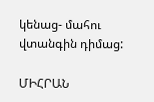կենաց- մահու վտանգին դիմաց:

ՄԻՀՐԱՆ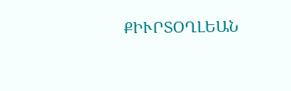ՔԻՒՐՏՕՂԼԵԱՆ